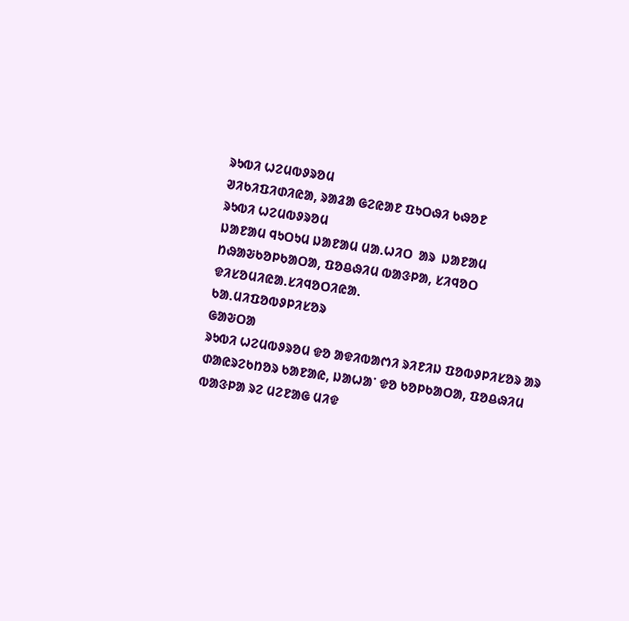ᱨᱩᱵᱤ ᱦᱮᱢᱵᱽᱨᱚᱢ
ᱣᱤᱠᱤᱯᱤᱰᱤᱭᱟ, ᱨᱟᱲᱟ ᱜᱮᱭᱟᱱ ᱯᱩᱛᱷᱤ ᱠᱷᱚᱱ
ᱨᱩᱵᱤ ᱦᱮᱢᱵᱽᱨᱚᱢ
ᱡᱟᱱᱟᱢ ᱧᱩᱛᱩᱢ ᱡᱟᱱᱟᱢ ᱢᱟᱹᱦᱤᱛ  ᱟᱨ  ᱡᱟᱱᱟᱢ ᱴᱷᱟᱶᱠᱚᱞᱠᱟᱛᱟ, ᱯᱚᱪᱷᱤᱢ ᱵᱟᱝᱞᱟ, ᱥᱤᱧᱚᱛ
ᱫᱤᱥᱚᱢᱤᱭᱟᱹᱥᱤᱧᱚᱛᱤᱭᱟᱹ
ᱠᱟᱹᱢᱤᱯᱚᱵᱽᱞᱤᱥᱚᱨ
ᱜᱟᱶᱛᱟ
ᱨᱩᱵᱤ ᱦᱮᱢᱵᱽᱨᱚᱢ ᱫᱚ ᱟᱫᱤᱵᱟᱬᱤ ᱨᱤᱱᱤᱡ ᱯᱚᱵᱽᱞᱤᱥᱚᱨ ᱟᱨ ᱰᱟᱭᱨᱮᱠᱴᱚᱨ ᱠᱟᱱᱟᱭ, ᱡᱟᱦᱟᱸ ᱫᱚ ᱠᱚᱞᱠᱟᱛᱟ, ᱯᱚᱪᱷᱤᱢ ᱵᱟᱝᱞᱟ ᱨᱮ ᱢᱮᱱᱟᱜ ᱢᱤᱫ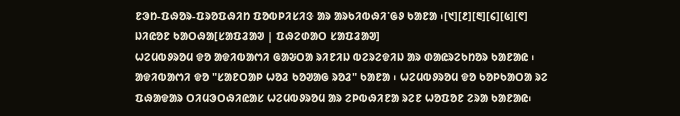ᱱᱳᱴ-ᱯᱷᱚᱨ-ᱯᱨᱚᱯᱷᱤᱴ ᱯᱚᱵᱞᱤᱥᱤᱝ ᱟᱨ ᱟᱨᱠᱤᱵᱷᱤᱸᱜᱽ ᱠᱟᱱᱟ ᱾[᱑][᱒][᱓][᱔][᱕][᱖]
ᱡᱤᱭᱚᱱ ᱠᱟᱛᱷᱟ[ᱥᱟᱯᱲᱟᱣ | ᱯᱷᱮᱰᱟᱛ ᱥᱟᱯᱲᱟᱣ]
ᱦᱮᱢᱵᱽᱨᱚᱢ ᱫᱚ ᱟᱫᱤᱵᱟᱬᱤ ᱜᱟᱶᱛᱟ ᱨᱤᱱᱤᱡ ᱵᱮᱨᱮᱫᱤᱡ ᱟᱨ ᱰᱟᱭᱨᱮᱠᱴᱚᱨ ᱠᱟᱱᱟᱭ ᱾ ᱟᱫᱤᱵᱟᱬᱤ ᱫᱚ "ᱥᱟᱱᱛᱟᱞ ᱦᱚᱲ ᱠᱚᱣᱟᱜ ᱨᱚᱲ" ᱠᱟᱱᱟ ᱾ ᱦᱮᱢᱵᱽᱨᱚᱢ ᱫᱚ ᱠᱚᱞᱠᱟᱛᱟ ᱨᱮ ᱯᱷᱟᱫᱟᱨ ᱛᱤᱢᱳᱛᱷᱤᱭᱟᱥ ᱦᱮᱢᱵᱽᱨᱚᱢ ᱟᱨ ᱮᱞᱵᱷᱤᱱᱟ ᱨᱮᱱ ᱦᱚᱯᱚᱱ ᱮᱨᱟ ᱠᱟᱱᱟᱭ᱾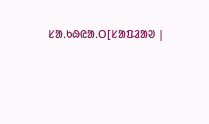ᱥᱟᱹᱠᱷᱭᱟᱹᱛ[ᱥᱟᱯᱲᱟᱣ |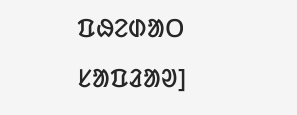ᱯᱷᱮᱰᱟᱛ ᱥᱟᱯᱲᱟᱣ]